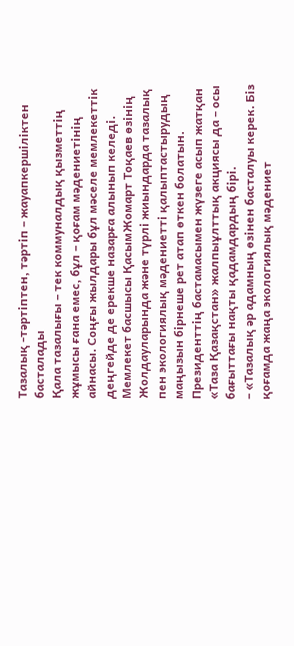Тазалық -тәртіптен, тәртіп – жауапкершіліктен басталады
Қала тазалығы – тек коммуналдық қызметтің жұмысы ғана емес, бұл – қоғам мәдениетінің айнасы. Соңғы жылдары бұл мәселе мемлекеттік деңгейде де ерекше назарға алынып келеді. Мемлекет басшысы ҚасымЖомарт Тоқаев өзінің Жолдауларында және түрлі жиындарда тазалық пен экологиялық мәдениетті қалыптастырудың маңызын бірнеше рет атап өткен болатын. Президенттің бастамасымен жүзеге асып жатқан «Таза Қазақстан» жалпыұлттық акциясы да – осы бағыттағы нақты қадамдардың бірі.
– «Тазалық әр адамның өзінен басталуы керек. Біз қоғамда жаңа экологиялық мәдениет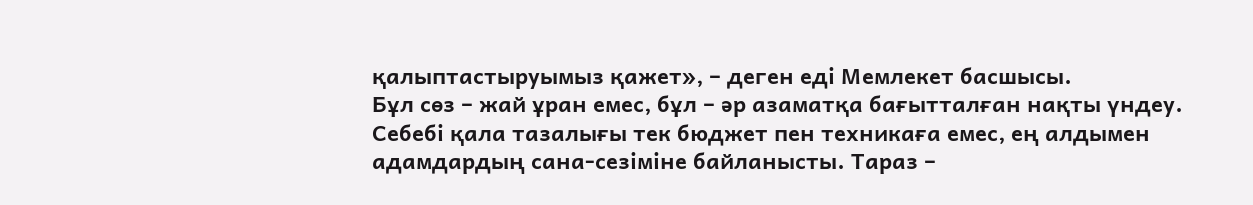қалыптастыруымыз қажет», – деген еді Мемлекет басшысы.
Бұл сөз – жай ұран емес, бұл – әр азаматқа бағытталған нақты үндеу. Себебі қала тазалығы тек бюджет пен техникаға емес, ең алдымен адамдардың сана-сезіміне байланысты. Тараз –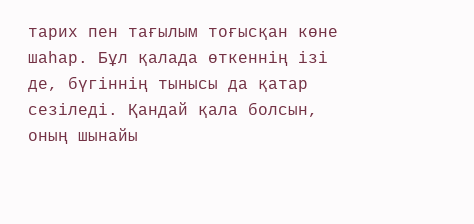тарих пен тағылым тоғысқан көне шаһар. Бұл қалада өткеннің ізі де, бүгіннің тынысы да қатар сезіледі. Қандай қала болсын, оның шынайы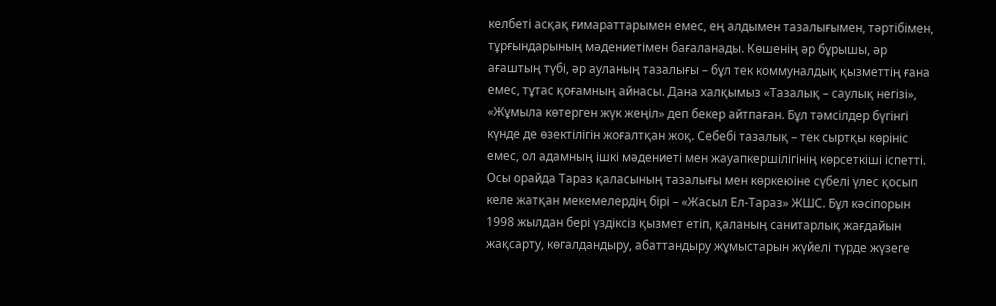келбеті асқақ ғимараттарымен емес, ең алдымен тазалығымен, тәртібімен, тұрғындарының мәдениетімен бағаланады. Көшенің әр бұрышы, әр ағаштың түбі, әр ауланың тазалығы – бұл тек коммуналдық қызметтің ғана емес, тұтас қоғамның айнасы. Дана халқымыз «Тазалық – саулық негізі», «Жұмыла көтерген жүк жеңіл» деп бекер айтпаған. Бұл тәмсілдер бүгінгі күнде де өзектілігін жоғалтқан жоқ. Себебі тазалық – тек сыртқы көрініс емес, ол адамның ішкі мәдениеті мен жауапкершілігінің көрсеткіші іспетті. Осы орайда Тараз қаласының тазалығы мен көркеюіне сүбелі үлес қосып келе жатқан мекемелердің бірі – «Жасыл Ел-Тараз» ЖШС. Бұл кәсіпорын 1998 жылдан бері үздіксіз қызмет етіп, қаланың санитарлық жағдайын жақсарту, көгалдандыру, абаттандыру жұмыстарын жүйелі түрде жүзеге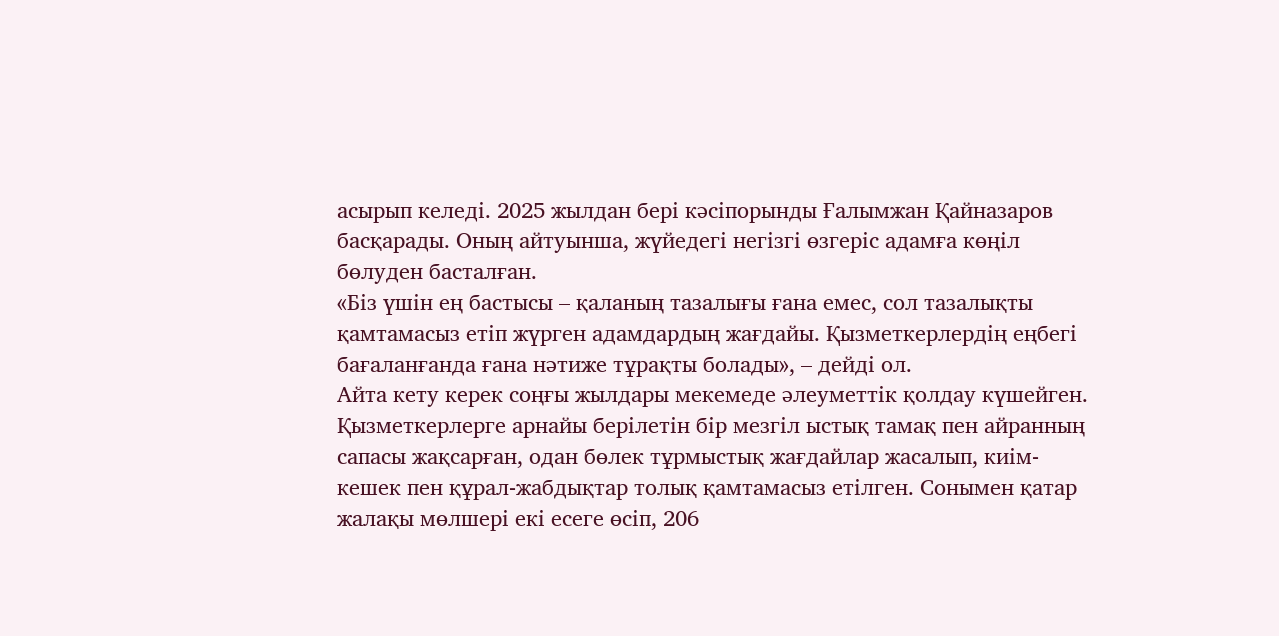асырып келеді. 2025 жылдан бері кәсіпорынды Ғалымжан Қайназаров басқарады. Оның айтуынша, жүйедегі негізгі өзгеріс адамға көңіл бөлуден басталған.
«Біз үшін ең бастысы – қаланың тазалығы ғана емес, сол тазалықты қамтамасыз етіп жүрген адамдардың жағдайы. Қызметкерлердің еңбегі бағаланғанда ғана нәтиже тұрақты болады», – дейді ол.
Айта кету керек соңғы жылдары мекемеде әлеуметтік қолдау күшейген. Қызметкерлерге арнайы берілетін бір мезгіл ыстық тамақ пен айранның сапасы жақсарған, одан бөлек тұрмыстық жағдайлар жасалып, киім-кешек пен құрал-жабдықтар толық қамтамасыз етілген. Сонымен қатар жалақы мөлшері екі есеге өсіп, 206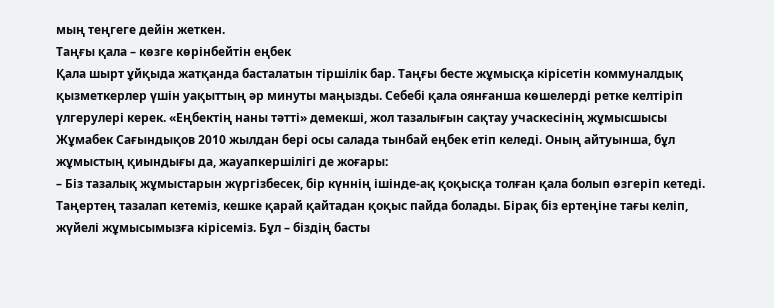мың теңгеге дейін жеткен.
Таңғы қала – көзге көрінбейтін еңбек
Қала шырт ұйқыда жатқанда басталатын тіршілік бар. Таңғы бесте жұмысқа кірісетін коммуналдық қызметкерлер үшін уақыттың әр минуты маңызды. Себебі қала оянғанша көшелерді ретке келтіріп үлгерулері керек. «Еңбектің наны тәтті» демекші, жол тазалығын сақтау учаскесінің жұмысшысы Жұмабек Сағындықов 2010 жылдан бері осы салада тынбай еңбек етіп келеді. Оның айтуынша, бұл жұмыстың қиындығы да, жауапкершілігі де жоғары:
– Біз тазалық жұмыстарын жүргізбесек, бір күннің ішінде-ақ қоқысқа толған қала болып өзгеріп кетеді. Таңертең тазалап кетеміз, кешке қарай қайтадан қоқыс пайда болады. Бірақ біз ертеңіне тағы келіп, жүйелі жұмысымызға кірісеміз. Бұл – біздің басты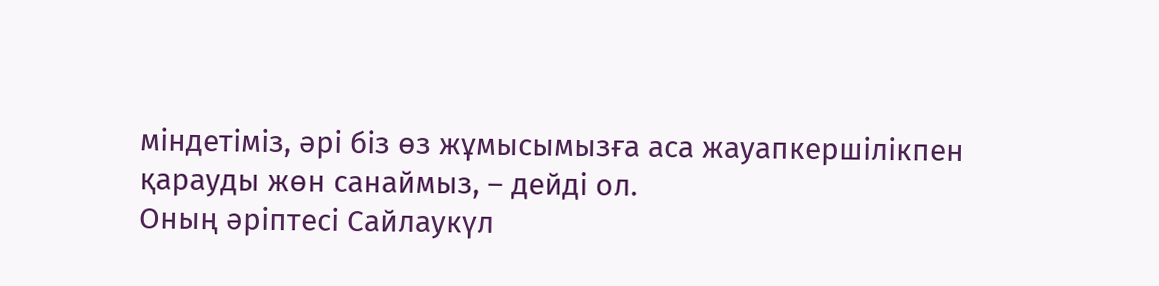міндетіміз, әрі біз өз жұмысымызға аса жауапкершілікпен қарауды жөн санаймыз, – дейді ол.
Оның әріптесі Сайлаукүл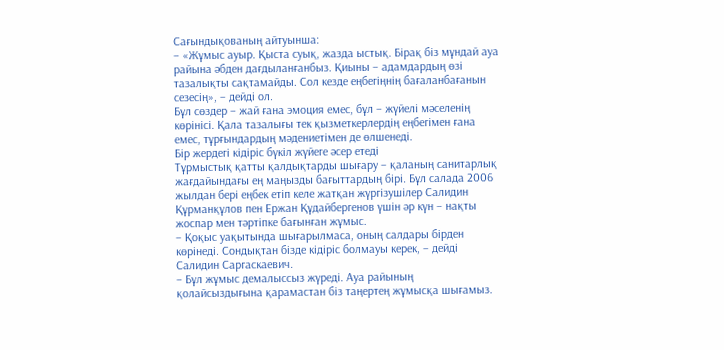Сағындықованың айтуынша:
– «Жұмыс ауыр. Қыста суық, жазда ыстық. Бірақ біз мұндай ауа райына әбден дағдыланғанбыз. Қиыны – адамдардың өзі тазалықты сақтамайды. Сол кезде еңбегіңнің бағаланбағанын сезесің», – дейді ол.
Бұл сөздер – жай ғана эмоция емес, бұл – жүйелі мәселенің көрінісі. Қала тазалығы тек қызметкерлердің еңбегімен ғана емес, тұрғындардың мәдениетімен де өлшенеді.
Бір жердегі кідіріс бүкіл жүйеге әсер етеді
Тұрмыстық қатты қалдықтарды шығару – қаланың санитарлық жағдайындағы ең маңызды бағыттардың бірі. Бұл салада 2006 жылдан бері еңбек етіп келе жатқан жүргізушілер Салидин Құрманқұлов пен Ержан Құдайбергенов үшін әр күн – нақты жоспар мен тәртіпке бағынған жұмыс.
– Қоқыс уақытында шығарылмаса, оның салдары бірден көрінеді. Сондықтан бізде кідіріс болмауы керек, – дейді Салидин Саргаскаевич.
– Бұл жұмыс демалыссыз жүреді. Ауа райының қолайсыздығына қарамастан біз таңертең жұмысқа шығамыз.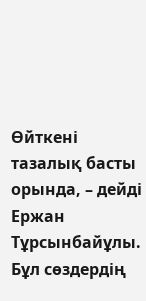Өйткені тазалық басты орында, – дейді Ержан Тұрсынбайұлы.
Бұл сөздердің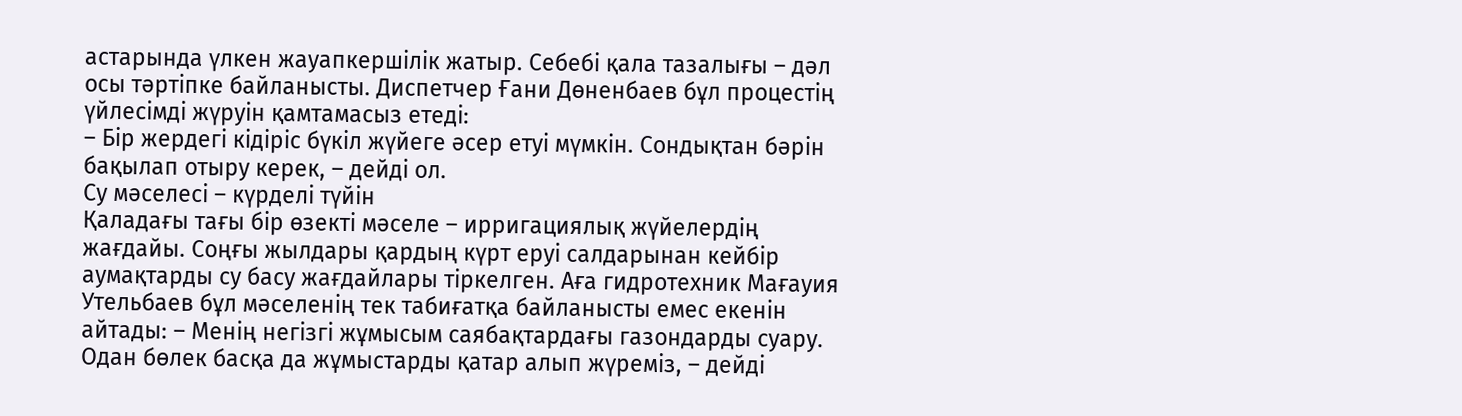астарында үлкен жауапкершілік жатыр. Себебі қала тазалығы – дәл осы тәртіпке байланысты. Диспетчер Ғани Дөненбаев бұл процестің үйлесімді жүруін қамтамасыз етеді:
– Бір жердегі кідіріс бүкіл жүйеге әсер етуі мүмкін. Сондықтан бәрін бақылап отыру керек, – дейді ол.
Су мәселесі – күрделі түйін
Қаладағы тағы бір өзекті мәселе – ирригациялық жүйелердің жағдайы. Соңғы жылдары қардың күрт еруі салдарынан кейбір аумақтарды су басу жағдайлары тіркелген. Аға гидротехник Мағауия Утельбаев бұл мәселенің тек табиғатқа байланысты емес екенін айтады: – Менің негізгі жұмысым саябақтардағы газондарды суару. Одан бөлек басқа да жұмыстарды қатар алып жүреміз, – дейді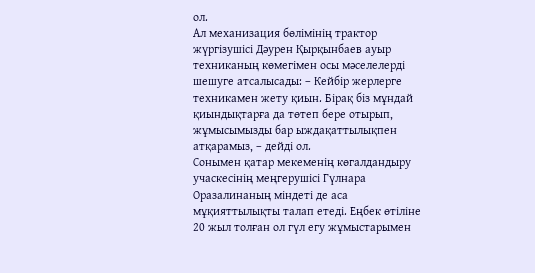ол.
Ал механизация бөлімінің трактор жүргізушісі Дәурен Қырқынбаев ауыр техниканың көмегімен осы мәселелерді шешуге атсалысады: – Кейбір жерлерге техникамен жету қиын. Бірақ біз мұндай қиындықтарға да төтеп бере отырып, жұмысымызды бар ыждақаттылықпен атқарамыз, – дейді ол.
Сонымен қатар мекеменің көгалдандыру учаскесінің меңгерушісі Гүлнара Оразалинаның міндеті де аса мұқияттылықты талап етеді. Еңбек өтіліне 20 жыл толған ол гүл егу жұмыстарымен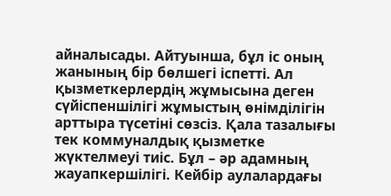айналысады. Айтуынша, бұл іс оның жанының бір бөлшегі іспетті. Ал қызметкерлердің жұмысына деген сүйіспеншілігі жұмыстың өнімділігін арттыра түсетіні сөзсіз. Қала тазалығы тек коммуналдық қызметке жүктелмеуі тиіс. Бұл – әр адамның жауапкершілігі. Кейбір аулалардағы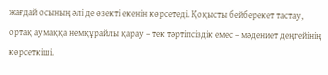жағдай осының әлі де өзекті екенін көрсетеді. Қоқысты бейберекет тастау, ортақ аумаққа немқұрайлы қарау – тек тәртіпсіздік емес – мәдениет деңгейінің көрсеткіші.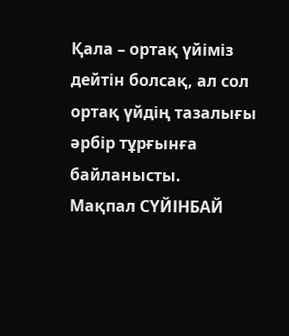Қала – ортақ үйіміз дейтін болсақ, ал сол ортақ үйдің тазалығы әрбір тұрғынға байланысты.
Мақпал СҮЙІНБАЙ